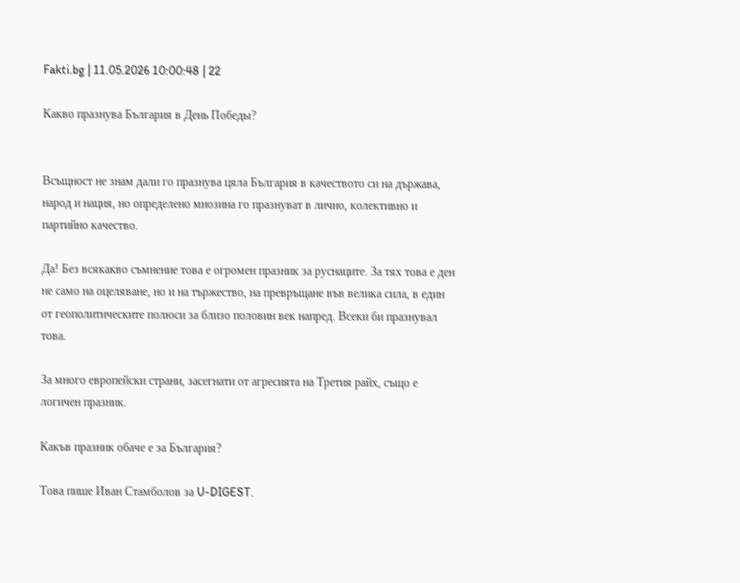Fakti.bg | 11.05.2026 10:00:48 | 22

Какво празнува България в День Победы?


Всъщност не знам дали го празнува цяла България в качеството си на държава, народ и нация, но определено мнозина го празнуват в лично, колективно и партийно качество.

Да! Без всякакво съмнение това е огромен празник за руснаците. За тях това е ден не само на оцеляване, но и на тържество, на превръщане във велика сила, в един от геополитическите полюси за близо половин век напред. Всеки би празнувал това.

За много европейски страни, засегнати от агресията на Третия райх, също е логичен празник.

Какъв празник обаче е за България?

Това пише Иван Стамболов за U-DIGEST.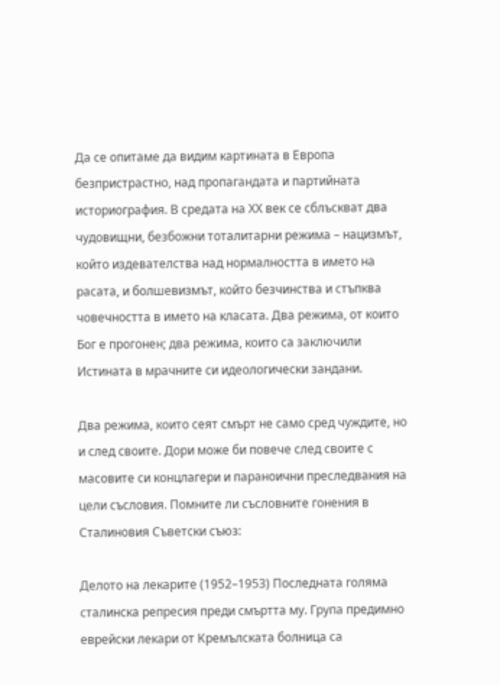Да се опитаме да видим картината в Европа безпристрастно, над пропагандата и партийната историография. В средата на ХХ век се сблъскват два чудовищни, безбожни тоталитарни режима – нацизмът, който издевателства над нормалността в името на расата, и болшевизмът, който безчинства и стъпква човечността в името на класата. Два режима, от които Бог е прогонен; два режима, които са заключили Истината в мрачните си идеологически зандани.

Два режима, които сеят смърт не само сред чуждите, но и след своите. Дори може би повече след своите с масовите си концлагери и параноични преследвания на цели съсловия. Помните ли съсловните гонения в Сталиновия Съветски съюз:

Делото на лекарите (1952–1953) Последната голяма сталинска репресия преди смъртта му. Група предимно еврейски лекари от Кремълската болница са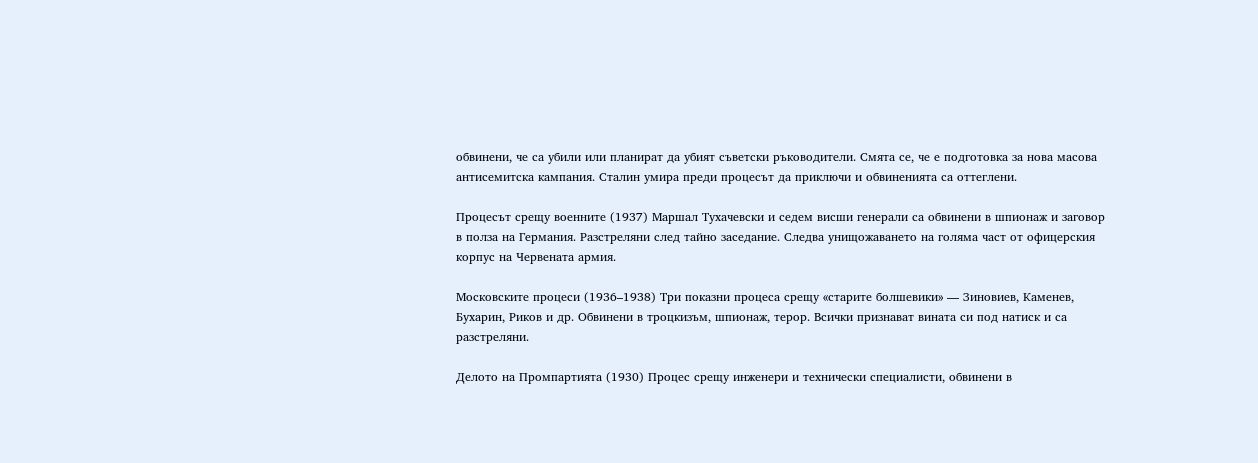обвинени, че са убили или планират да убият съветски ръководители. Смята се, че е подготовка за нова масова антисемитска кампания. Сталин умира преди процесът да приключи и обвиненията са оттеглени.

Процесът срещу военните (1937) Маршал Тухачевски и седем висши генерали са обвинени в шпионаж и заговор в полза на Германия. Разстреляни след тайно заседание. Следва унищожаването на голяма част от офицерския корпус на Червената армия.

Московските процеси (1936–1938) Три показни процеса срещу «старите болшевики» — Зиновиев, Каменев, Бухарин, Риков и др. Обвинени в троцкизъм, шпионаж, терор. Всички признават вината си под натиск и са разстреляни.

Делото на Промпартията (1930) Процес срещу инженери и технически специалисти, обвинени в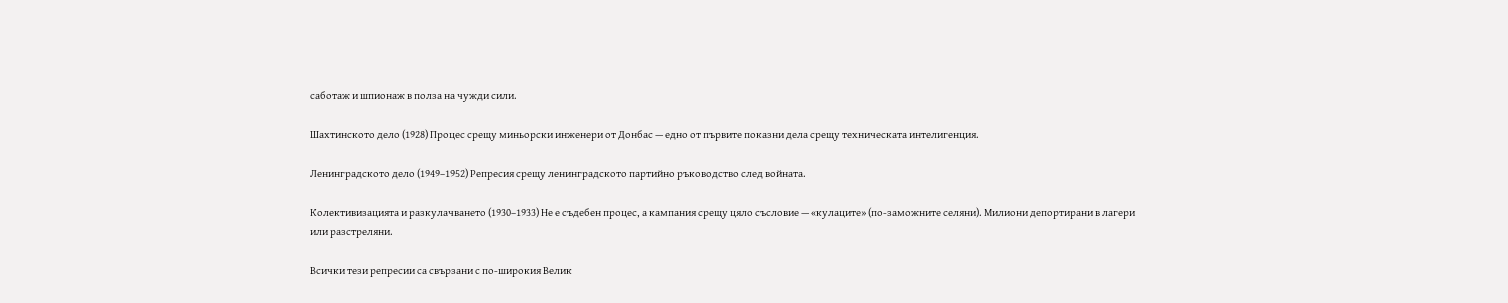саботаж и шпионаж в полза на чужди сили.

Шахтинското дело (1928) Процес срещу миньорски инженери от Донбас — едно от първите показни дела срещу техническата интелигенция.

Ленинградското дело (1949–1952) Репресия срещу ленинградското партийно ръководство след войната.

Колективизацията и разкулачването (1930–1933) Не е съдебен процес, а кампания срещу цяло съсловие — «кулаците» (по-заможните селяни). Милиони депортирани в лагери или разстреляни.

Всички тези репресии са свързани с по-широкия Велик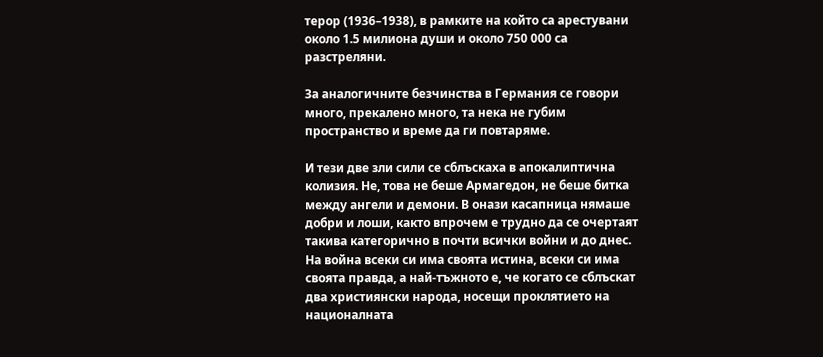терор (1936–1938), в рамките на който са арестувани около 1.5 милиона души и около 750 000 са разстреляни.

За аналогичните безчинства в Германия се говори много, прекалено много, та нека не губим пространство и време да ги повтаряме.

И тези две зли сили се сблъскаха в апокалиптична колизия. Не, това не беше Армагедон, не беше битка между ангели и демони. В онази касапница нямаше добри и лоши, както впрочем е трудно да се очертаят такива категорично в почти всички войни и до днес. На война всеки си има своята истина, всеки си има своята правда, а най-тъжното е, че когато се сблъскат два християнски народа, носещи проклятието на националната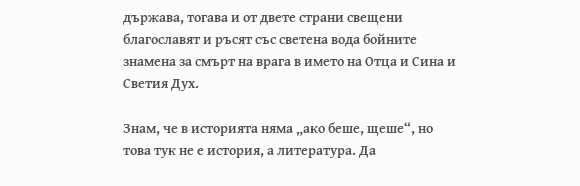държава, тогава и от двете страни свещени благославят и ръсят със светена вода бойните знамена за смърт на врага в името на Отца и Сина и Светия Дух.

Знам, че в историята няма „ако беше, щеше“, но това тук не е история, а литература. Да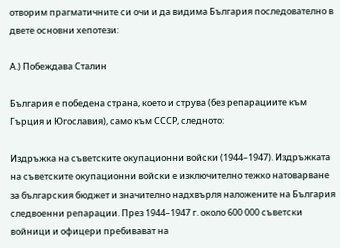отворим прагматичните си очи и да видима България последователно в двете основни хепотези:

А.) Побеждава Сталин

България е победена страна, което и струва (без репарациите към Гърция и Югославия), само към СССР, следното:

Издръжка на съветските окупационни войски (1944–1947). Издръжката на съветските окупационни войски е изключително тежко натоварване за българския бюджет и значително надхвърля наложените на България следвоенни репарации. През 1944–1947 г. около 600 000 съветски войници и офицери пребивават на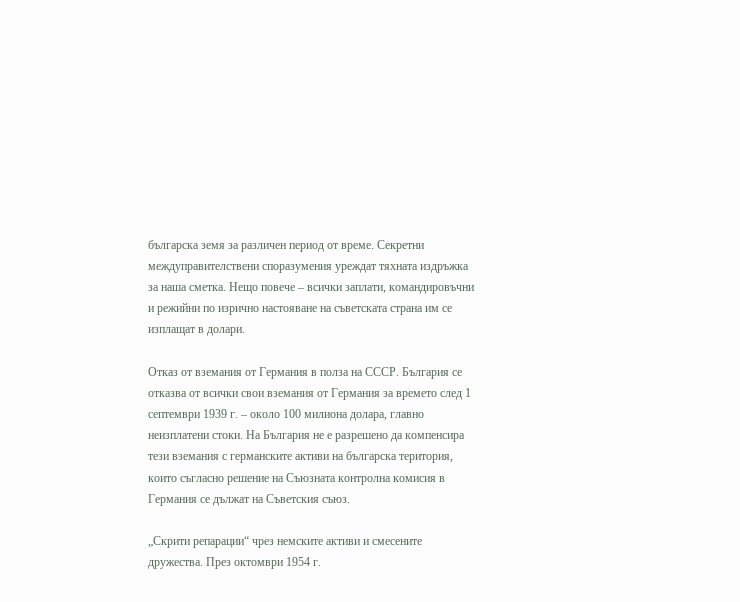българска земя за различен период от време. Секретни междуправителствени споразумения уреждат тяхната издръжка за наша сметка. Нещо повече – всички заплати, командировъчни и режийни по изрично настояване на съветската страна им се изплащат в долари.

Отказ от вземания от Германия в полза на СССР. България се отказва от всички свои вземания от Германия за времето след 1 септември 1939 г. – около 100 милиона долара, главно неизплатени стоки. На България не е разрешено да компенсира тези вземания с германските активи на българска територия, които съгласно решение на Съюзната контролна комисия в Германия се дължат на Съветския съюз.

„Скрити репарации“ чрез немските активи и смесените дружества. През октомври 1954 г.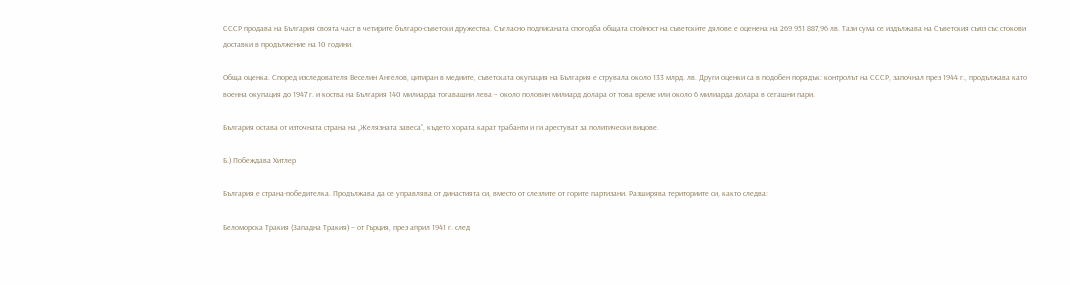СССР продава на България своята част в четирите българо-съветски дружества. Съгласно подписаната спогодба общата стойност на съветските дялове е оценена на 269 951 887,96 лв. Тази сума се издължава на Съветския съюз със стокови доставки в продължение на 10 години.

Обща оценка. Според изследователя Веселин Ангелов, цитиран в медиите, съветската окупация на България е струвала около 133 млрд. лв. Други оценки са в подобен порядък: контролът на СССР, започнал през 1944 г., продължава като военна окупация до 1947 г. и коства на България 140 милиарда тогавашни лева – около половин милиард долара от това време или около 6 милиарда долара в сегашни пари.

България остава от източната страна на „Желязната завеса“, където хората карат трабанти и ги арестуват за политически вицове.

Б.) Побеждава Хитлер

България е страна-победителка. Продължава да се управлява от династията си, вместо от слезлите от горите партизани. Разширява териториите си, както следва:

Беломорска Тракия (Западна Тракия) – от Гърция, през април 1941 г. след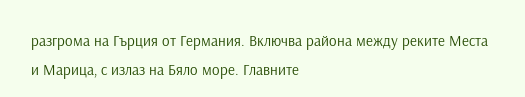разгрома на Гърция от Германия. Включва района между реките Места и Марица, с излаз на Бяло море. Главните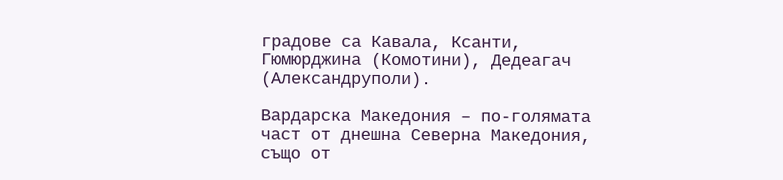градове са Кавала, Ксанти, Гюмюрджина (Комотини), Дедеагач (Александруполи).

Вардарска Македония – по-голямата част от днешна Северна Македония, също от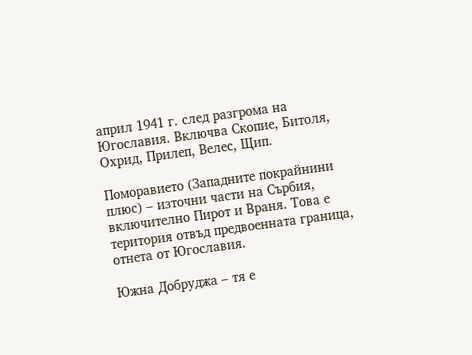април 1941 г. след разгрома на Югославия. Включва Скопие, Битоля, Охрид, Прилеп, Велес, Щип.

Поморавието (Западните покрайнини плюс) – източни части на Сърбия, включително Пирот и Враня. Това е територия отвъд предвоенната граница, отнета от Югославия.

Южна Добруджа – тя е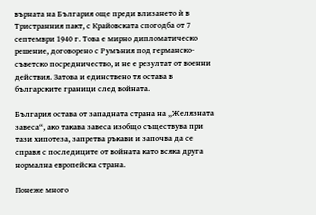върната на България още преди влизането ѝ в Тристранния пакт, с Крайовската спогодба от 7 септември 1940 г. Това е мирно дипломатическо решение, договорено с Румъния под германско-съветско посредничество, и не е резултат от военни действия. Затова и единствено тя остава в българските граници след войната.

България остава от западната страна на „Желязната завеса“, ако такава завеса изобщо съществува при тази хипотеза, запретва ръкави и започва да се справя с последиците от войната като всяка друга нормална европейска страна.

Понеже много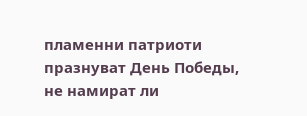пламенни патриоти празнуват День Победы, не намират ли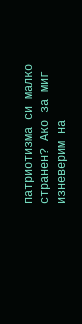патриотизма си малко странен? Ако за миг изневерим на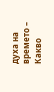духа на времето – Какво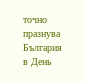точно празнува България в День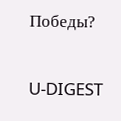Победы?

U-DIGEST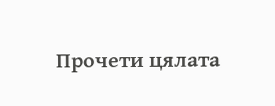Прочети цялата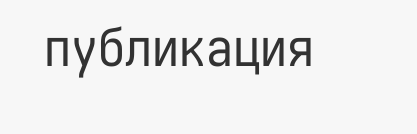публикация